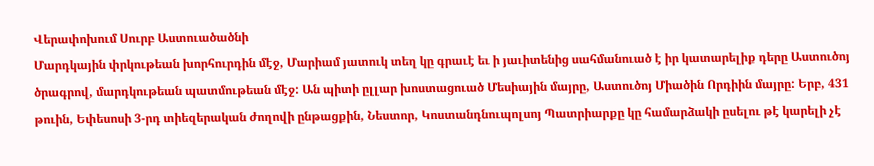Վերափոխում Սուրբ Աստուածածնի
Մարդկային փրկութեան խորհուրդին մէջ, Մարիամ յատուկ տեղ կը գրաւէ եւ ի յաւիտենից սահմանուած է իր կատարելիք դերը Աստուծոյ ծրագրով, մարդկութեան պատմութեան մէջ: Ան պիտի ըլլար խոստացուած Մեսիային մայրը, Աստուծոյ Միածին Որդիին մայրը: Երբ, 431 թուին, Եփեսոսի 3-րդ տիեզերական ժողովի ընթացքին, Նեստոր, Կոստանդնուպոլսոյ Պատրիարքը կը համարձակի ըսելու թէ կարելի չէ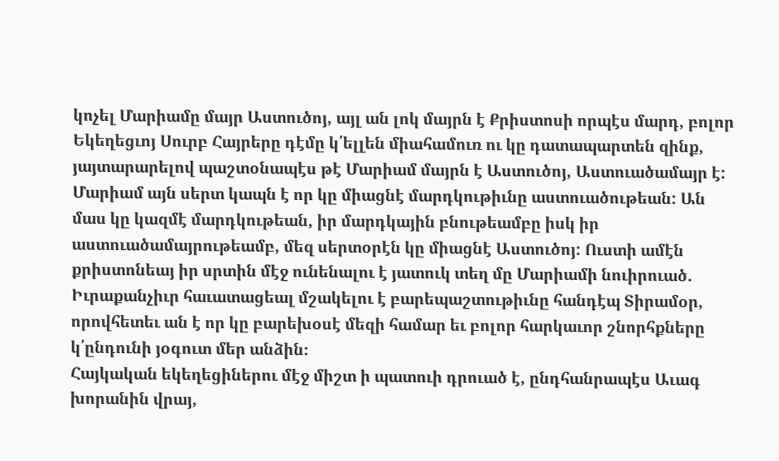կոչել Մարիամը մայր Աստուծոյ, այլ ան լոկ մայրն է Քրիստոսի որպէս մարդ, բոլոր Եկեղեցւոյ Սուրբ Հայրերը դէմը կ՛ելլեն միահամուռ ու կը դատապարտեն զինք, յայտարարելով պաշտօնապէս թէ Մարիամ մայրն է Աստուծոյ, Աստուածամայր է:
Մարիամ այն սերտ կապն է որ կը միացնէ մարդկութիւնը աստուածութեան: Ան մաս կը կազմէ մարդկութեան, իր մարդկային բնութեամբը իսկ իր աստուածամայրութեամբ, մեզ սերտօրէն կը միացնէ Աստուծոյ: Ուստի ամէն քրիստոնեայ իր սրտին մէջ ունենալու է յատուկ տեղ մը Մարիամի նուիրուած. Իւրաքանչիւր հաւատացեալ մշակելու է բարեպաշտութիւնը հանդէպ Տիրամօր, որովհետեւ ան է որ կը բարեխօսէ մեզի համար եւ բոլոր հարկաւոր շնորհքները կ՛ընդունի յօգուտ մեր անձին։
Հայկական եկեղեցիներու մէջ միշտ ի պատուի դրուած է, ընդհանրապէս Աւագ խորանին վրայ,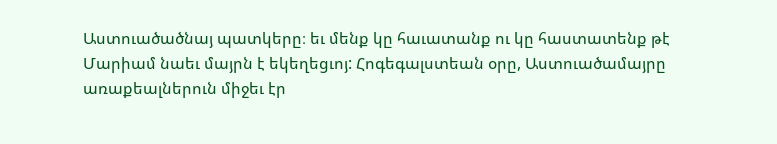Աստուածածնայ պատկերը։ եւ մենք կը հաւատանք ու կը հաստատենք թէ Մարիամ նաեւ մայրն է եկեղեցւոյ: Հոգեգալստեան օրը, Աստուածամայրը առաքեալներուն միջեւ էր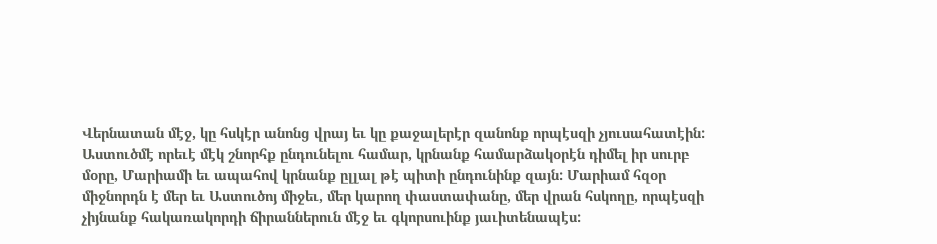Վերնատան մէջ, կը հսկէր անոնց վրայ եւ կը քաջալերէր զանոնք որպէսզի չյուսահատէին:
Աստուծմէ որեւէ մէկ շնորհք ընդունելու համար, կրնանք համարձակօրէն դիմել իր սուրբ մօրը, Մարիամի եւ ապահով կրնանք ըլլալ թէ պիտի ընդունինք զայն: Մարիամ հզօր միջնորդն է մեր եւ Աստուծոյ միջեւ, մեր կարող փաստափանը, մեր վրան հսկողը, որպէսզի չիյնանք հակառակորդի ճիրաններուն մէջ եւ գկորսուինք յաւիտենապէս: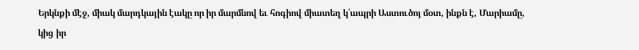Երկնքի մէջ, միակ մարդկային էակը որ իր մարմնով եւ հոգիով միատեղ կ՛ապրի Աստուծոյ մօտ, ինքն է, Մարիամը, կից իր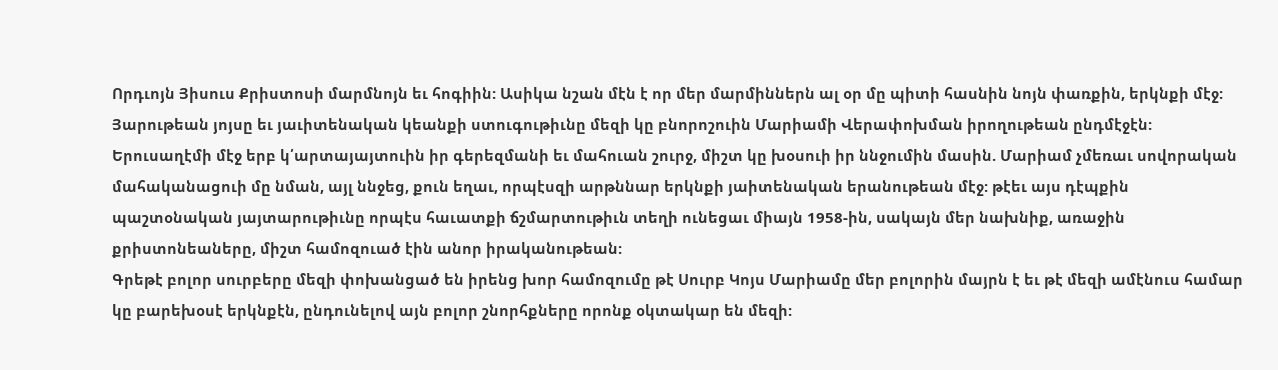Որդւոյն Յիսուս Քրիստոսի մարմնոյն եւ հոգիին: Ասիկա նշան մէն է որ մեր մարմիններն ալ օր մը պիտի հասնին նոյն փառքին, երկնքի մէջ: Յարութեան յոյսը եւ յաւիտենական կեանքի ստուգութիւնը մեզի կը բնորոշուին Մարիամի Վերափոխման իրողութեան ընդմէջէն:
Երուսաղէմի մէջ երբ կ՛արտայայտուին իր գերեզմանի եւ մահուան շուրջ, միշտ կը խօսուի իր ննջումին մասին. Մարիամ չմեռաւ սովորական մահականացուի մը նման, այլ ննջեց, քուն եղաւ, որպէսզի արթննար երկնքի յաիտենական երանութեան մէջ: թէեւ այս դէպքին պաշտօնական յայտարութիւնը որպէս հաւատքի ճշմարտութիւն տեղի ունեցաւ միայն 1958-ին, սակայն մեր նախնիք, առաջին քրիստոնեաները, միշտ համոզուած էին անոր իրականութեան:
Գրեթէ բոլոր սուրբերը մեզի փոխանցած են իրենց խոր համոզումը թէ Սուրբ Կոյս Մարիամը մեր բոլորին մայրն է եւ թէ մեզի ամէնուս համար կը բարեխօսէ երկնքէն, ընդունելով այն բոլոր շնորհքները որոնք օկտակար են մեզի: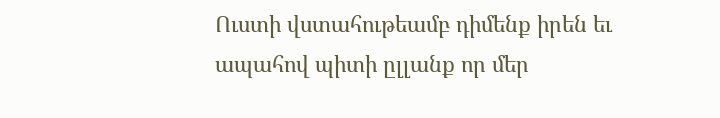Ուստի վստահութեամբ դիմենք իրեն եւ ապահով պիտի ըլլանք որ մեր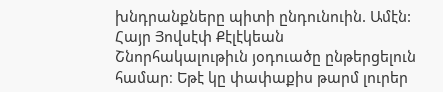խնդրանքները պիտի ընդունուին. Ամէն:
Հայր Յովսէփ Քէլէկեան
Շնորհակալութիւն յօդուածը ընթերցելուն համար։ Եթէ կը փափաքիս թարմ լուրեր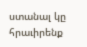ստանալ կը հրաւիրենք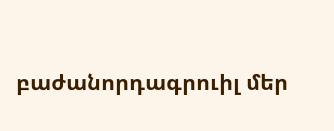բաժանորդագրուիլ մեր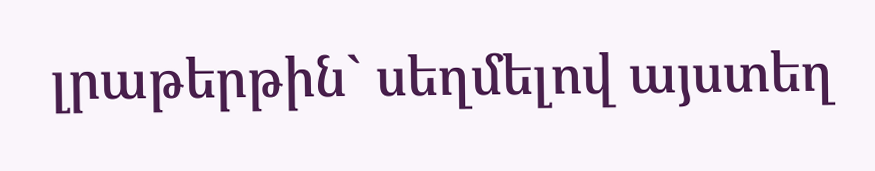լրաթերթին` սեղմելով այստեղ